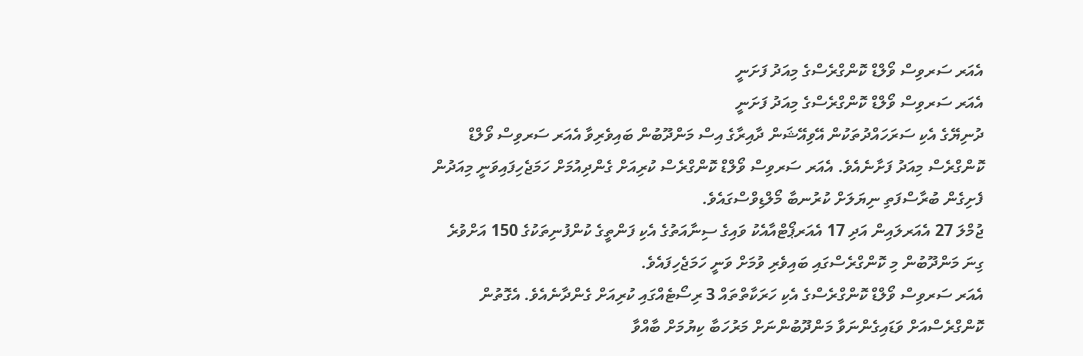އެއަރ ސަރވިސް ވޯލްޑް ކޮންގްރެސްގެ މިއަދު ފަށަނީ
އެއަރ ސަރވިސް ވޯލްޑް ކޮންގްރެސްގެ މިއަދު ފަށަނީ
ދުނިޔޭގެ އެކި ސަރަހައްދުތަކުން އޭވިއޭޝަން ދާއިރާގެ އިސް މަންދޫބުން ބައިވެރިވާ އެއަރ ސަރވިސް ވޯލްޑް ކޮންގްރެސް މިއަދު ފަށާނެއެވެ. އެއަރ ސަރވިސް ވޯލްޑް ކޮންގްރެސް ކުރިއަށް ގެންދިއުމަށް ހަމަޖެހިފައިވަނީ މިއަދުން ފެށިގެން ބުރާސްފަތި ނިޔަލަށް ކުރުނބާ މޯލްޑިވްސްގައެވެ.
ޖުމްލަ 27 އެއަރލައިން އަދި 17 އެއަރޕޯޓްއާއެކު ވައިގެ ސިނާއަތުގެ އެކި ފަންތީގެ ކުންފުނިތަކުގެ 150 އަށްވުރެ ގިނަ މަންދޫބުން މި ކޮންގްރެސްގައި ބައިވެރި ވުމަށް ވަނީ ހަމަޖެހިފައެވެ.
އެއަރ ސަރވިސް ވޯލްޑް ކޮންގްރެސްގެ އެކި ހަރަކާތްތައް 3 ރިސޯޓެއްގައި ކުރިއަށް ގެންދާނެއެވެ. އެގޮތުން ކޮންގްރެސްއަށް ވަޑައިގެންނަވާ މަންދޫބުންނަށް މަރުހަބާ ކިޔުމަށް ބާއްވާ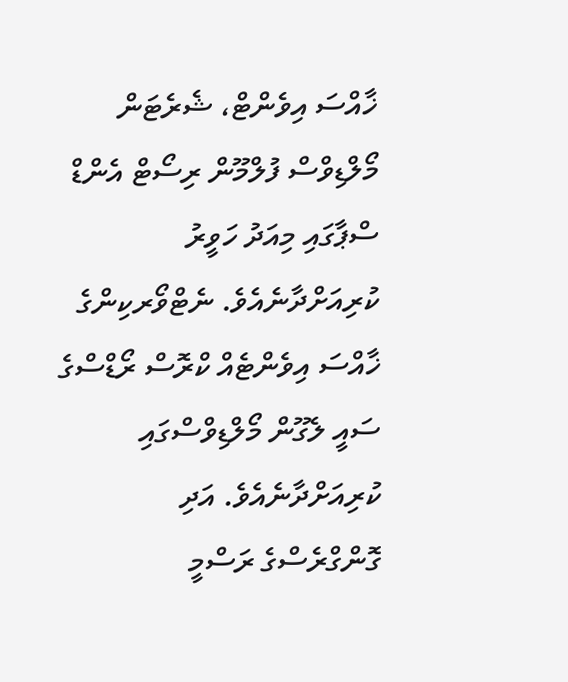ޚާއްސަ އިވެންޓް، ޝެރެޓަން މޯލްޑިވްސް ފުލްމޫން ރިސޯޓް އެންޑް ސްޕާގައި މިއަދު ހަވީރު ކުރިއަށްދާނެއެވެ. ނެޓްވޯރކިންގެ ޚާއްސަ އިވެންޓެއް ކްރޮސް ރޯޑްސްގެ ސައީ ލެގޫން މޯލްޑިވްސްގައި ކުރިއަށްދާނެއެވެ. އަދި ގޮންގްރެސްގެ ރަސްމީ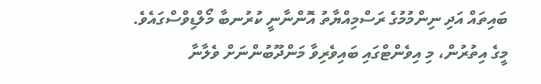ބައިތައް އަދި ނިންމުމުގެ ރަސްމިއްޔާތު އޮންނާނީ ކުރުނބާ މޯލްޑިވްސްގައެވެ.
މީގެ އިތުރުން، މި އިވެންޓްގައި ބައިވެރިވާ މަންދޫބުންނަށް ވެލާނާ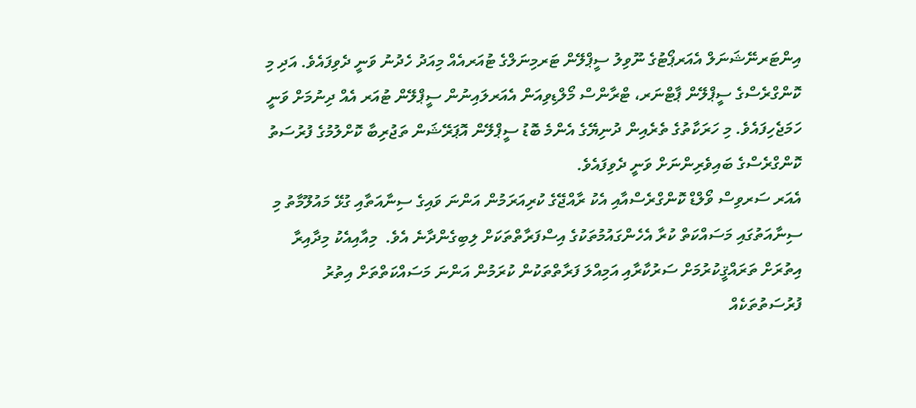އިންޓަރނޭޝަނަލް އެއަރޕޯޓުގެ ނޫވިލު ސީޕްލޭން ޓަރމިނަލްގެ ޓުއަރއެއް މިއަދު ހެދުނު ވަނީ ދެވިފައެވެ. އަދި މި ކޮންގްރެސްގެ ސީޕްލޭން ޕާޓްނަރ، ޓްރާންސް މޯލްޑިވިއަން އެއަރލައިނުން ސީޕްލޭން ޓުއަރ އެއް ދިނުމަށް ވަނީ ހަމަޖެހިފައެވެ. މި ހަރަކާތުގެ ތެރެއިން ދުނިޔޭގެ އެންމެ ބޮޑު ސީޕްލޭން އޮޕަރޭޝަން ތަޖުރިބާ ކޮށްލުމުގެ ފުރުސަތު ކޮންގްރެސްގެ ބައިވެރިންނަށް ވަނީ ދެވިފައެވެ.
އެއަރ ސަރވިސް ވޯލްޑް ކޮންގްރެސްއާއި އެކު ރާއްޖޭގެ ކުރިއަރަމުން އަންނަ ވައިގެ ސިނާއަތާއި ގުޅޭ މައުލޫމާތު މި ސިނާއަތުގައި މަސައްކަތް ކުރާ އެހެންގައުމުތަކުގެ އިސްފަރާތްތަކަށް ލިބިގެންދާނެ އެވެ.  މިއާއިއެކު މިދާއިރާ އިތުރަށް ތަރައްޤީކުރުމަށް ސަރުކާރާއި އަމިއްލަ ފަރާތްތަކުން ކުރަމުން އަންނަ މަސައްކަތްތަށް އިތުރު ފުރުސަތުތަކެއް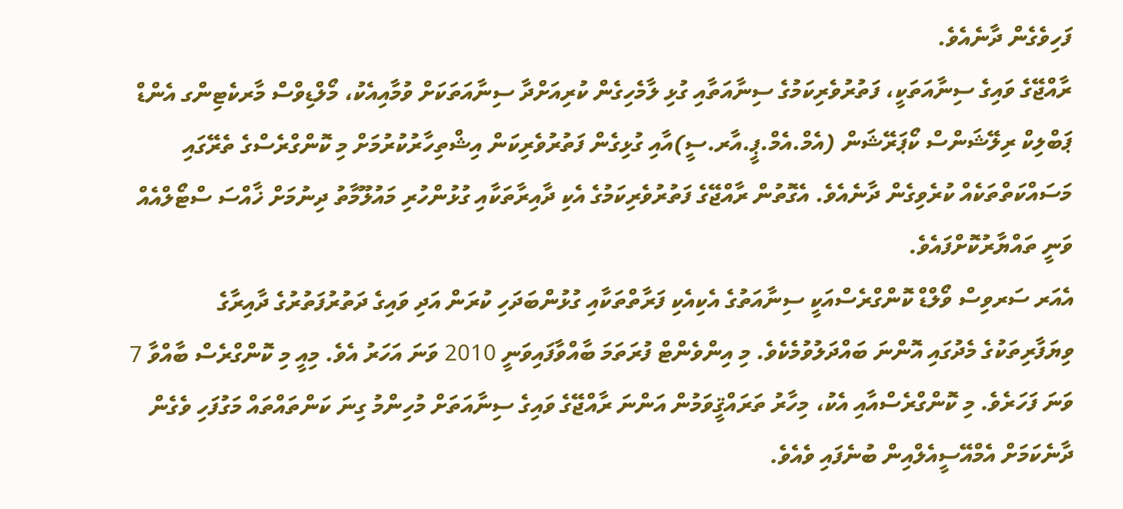ފަހިވެގެން ދާނެއެވެ.
ރާއްޖޭގެ ވައިގެ ސިނާއަތަކީ، ފަތުރުވެރިކަމުގެ ސިނާއަތާއި ގުޅި ލާމެހިގެން ކުރިއަށްދާ ސިނާއަތަކަށް ވުމާއިއެކު، މޯލްޑިވްސް މާރކެޓިންގ އެންޑް ޕަބްލިކް ރިލޭޝަންސް ކޯޕަރޭޝަން (އެމް.އެމް.ޕީ.އާރ.ސީ)އާއި ގުޅިގެން ފަތުރުވެރިކަން އިޝްތިހާރުކުރުމަށް މި ކޮންގްރެސްގެ ތެރޭގައި މަސައްކަތްތަކެއް ކުރެވިގެން ދާނެއެވެ. އެގޮތުން ރާއްޖޭގެ ފަތުރުވެރިކަމުގެ އެކި ދާއިރާތަކާއި ގުޅުންހުރި މައުލޫމާތު ދިނުމަށް ޚާއްސަ ސްޓޯލްއެއް ވަނީ ތައްޔާރުކޮށްފައެވެ.
އެއަރ ސަރވިސް ވޯލްޑް ކޮންގްރެސްއަކީ ސިނާއަތުގެ އެކިއެކި ފަރާތްތަކާއި ގުޅުންބަދަހި ކުރަން އަދި ވައިގެ ދަތުރުފަތުރުގެ ދާއިރާގެ ވިޔަފާރިތަކުގެ މެދުގައި އޮންނަ ބައްދަލުވުމެކެވެ. މި އިންވެންޓް ފުރަތަމަ ބާއްވާފައިވަނީ 2010 ވަނަ އަހަރު އެވެ. މިއީ މި ކޮންގްރެސް ބާއްވާ 7 ވަނަ ފަހަރެވެ. މި ކޮންގްރެސްއާއި އެކު، މިހާރު ތަރައްޤީވަމުން އަންނަ ރާއްޖޭގެ ވައިގެ ސިނާއަތަށް މުހިންމު ގިނަ ކަންތައްތައް މަގުފަހި ވެގެން ދާނެކަމަށް އެމްއޭސީއެލްއިން ބުނެފައި ވެއެވެ.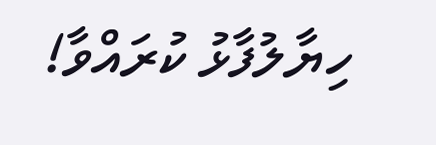ހިޔާލުފާޅު ކުރައްވާ!